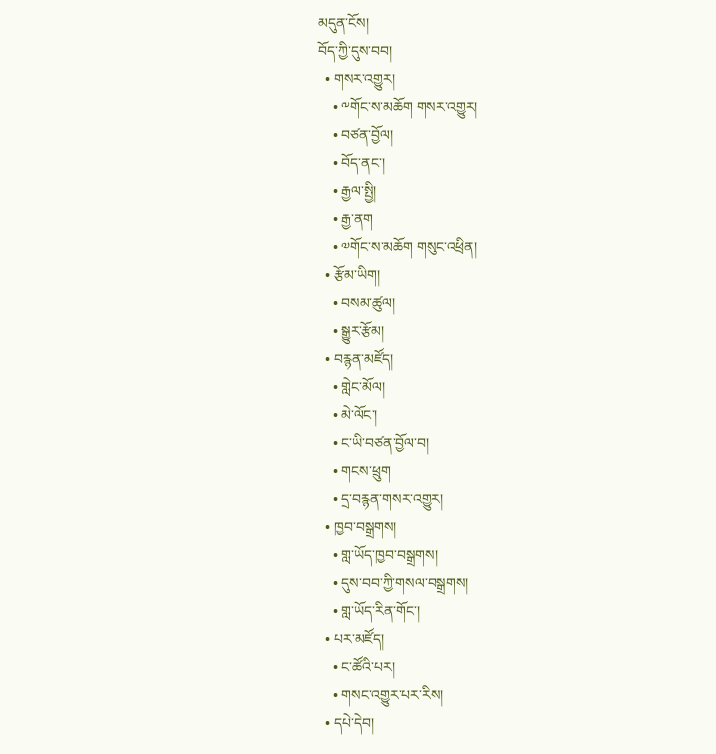མདུན་ངོས།
བོད་ཀྱི་དུས་བབ།
  • གསར་འགྱུར།
    • ༸གོང་ས་མཆོག གསར་འགྱུར།
    • བཙན་བྱོལ།
    • བོད་ནང་།
    • རྒྱལ་སྤྱི།
    • རྒྱ་ནག
    • ༧གོང་ས་མཆོག གསུང་འཕྲིན།
  • རྩོམ་ཡིག།
    • བསམ་ཚུལ།
    • སྒྱུར་རྩོམ།
  • བརྙན་མཛོད།
    • གླེང་མོལ།
    • མེ་ལོང་།
    • ང་ཡི་བཙན་བྱོལ་བ།
    • གངས་ཕྲུག
    • དྲ་བརྙན་གསར་འགྱུར།
  • ཁྱབ་བསྒྲགས།
    • གླ་ཡོད་ཁྱབ་བསྒྲགས།
    • དུས་བབ་ཀྱི་གསལ་བསྒྲགས།
    • གླ་ཡོད་རིན་གོང་།
  • པར་མཛོད།
    • ང་ཚོའི་པར།
    • གསང་འགྱུར་པར་རིས།
  • དཔེ་དེབ།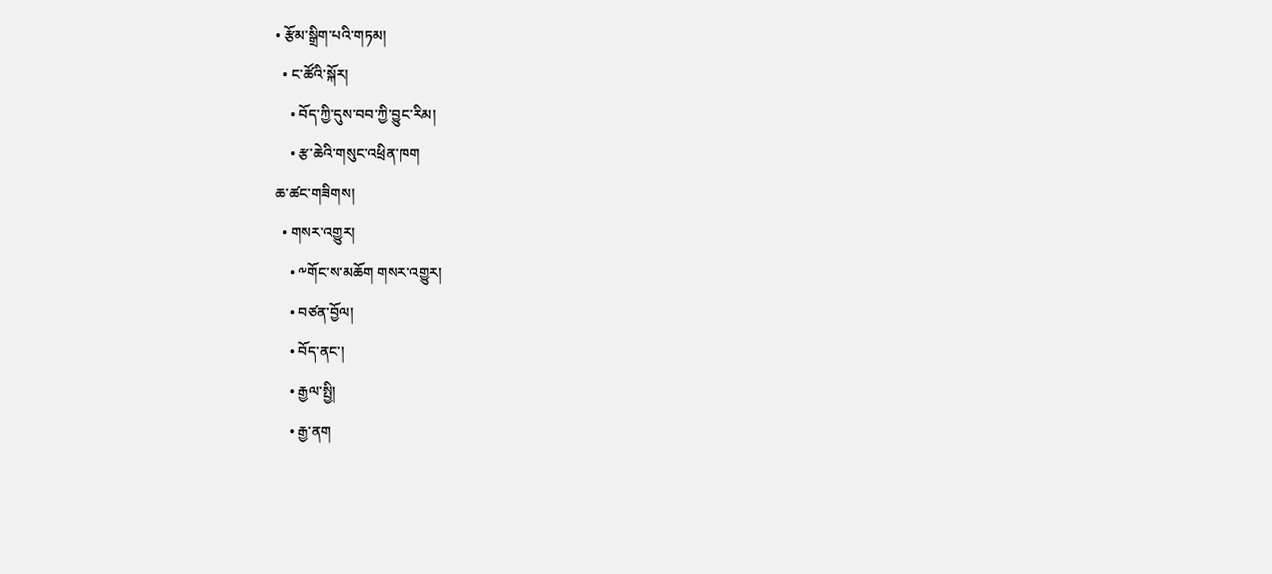• རྩོམ་སྒྲིག་པའི་གཏམ།
  • ང་ཚོའི་སྐོར།
    • བོད་ཀྱི་དུས་བབ་ཀྱི་བྱུང་རིམ།
    • རྩ་ཆེའི་གསུང་འཕྲིན་ཁག
ཆ་ཚང་གཟིགས།
  • གསར་འགྱུར།
    • ༸གོང་ས་མཆོག གསར་འགྱུར།
    • བཙན་བྱོལ།
    • བོད་ནང་།
    • རྒྱལ་སྤྱི།
    • རྒྱ་ནག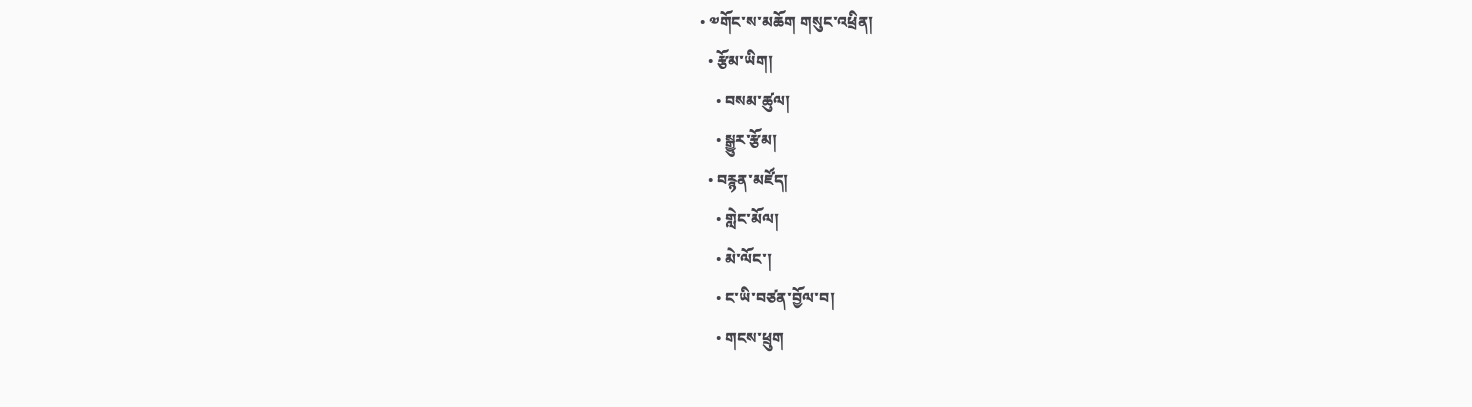• ༧གོང་ས་མཆོག གསུང་འཕྲིན།
  • རྩོམ་ཡིག།
    • བསམ་ཚུལ།
    • སྒྱུར་རྩོམ།
  • བརྙན་མཛོད།
    • གླེང་མོལ།
    • མེ་ལོང་།
    • ང་ཡི་བཙན་བྱོལ་བ།
    • གངས་ཕྲུག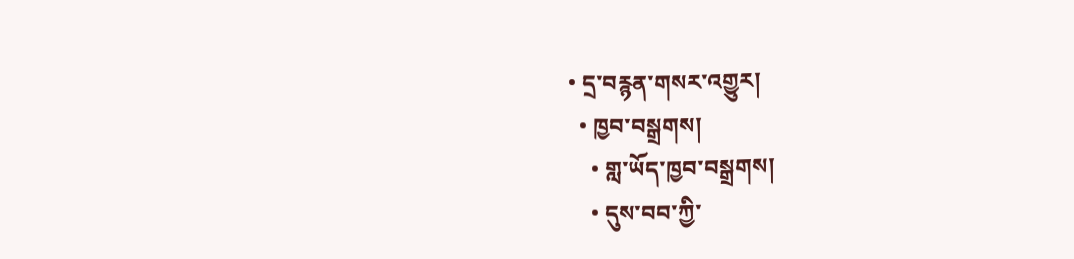• དྲ་བརྙན་གསར་འགྱུར།
  • ཁྱབ་བསྒྲགས།
    • གླ་ཡོད་ཁྱབ་བསྒྲགས།
    • དུས་བབ་ཀྱི་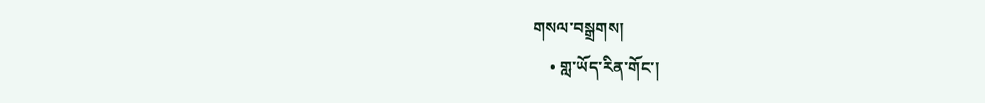གསལ་བསྒྲགས།
    • གླ་ཡོད་རིན་གོང་།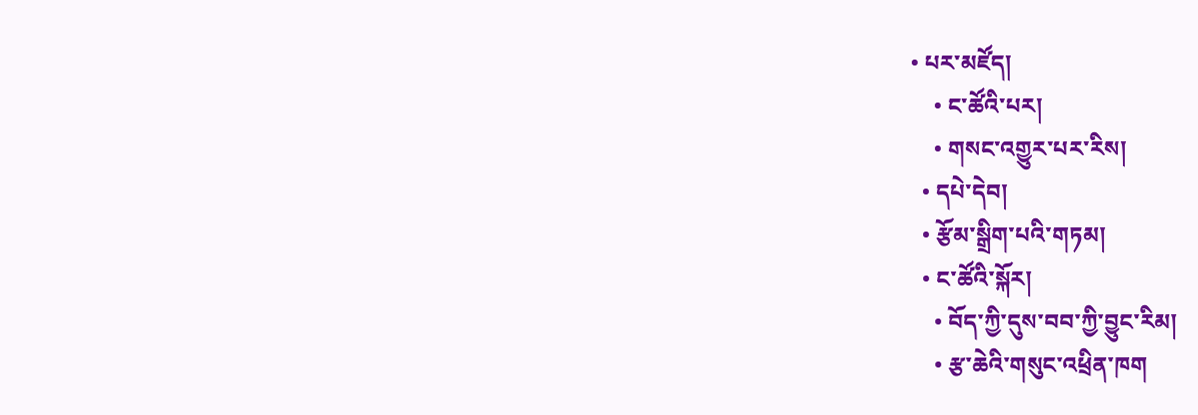• པར་མཛོད།
    • ང་ཚོའི་པར།
    • གསང་འགྱུར་པར་རིས།
  • དཔེ་དེབ།
  • རྩོམ་སྒྲིག་པའི་གཏམ།
  • ང་ཚོའི་སྐོར།
    • བོད་ཀྱི་དུས་བབ་ཀྱི་བྱུང་རིམ།
    • རྩ་ཆེའི་གསུང་འཕྲིན་ཁག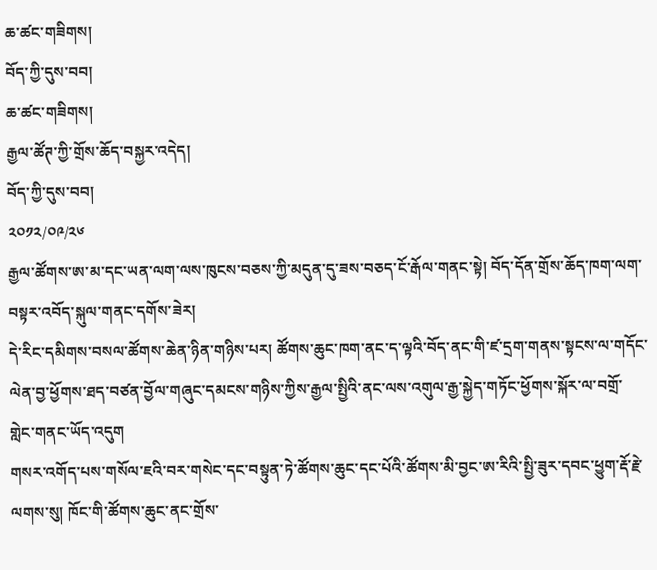ཆ་ཚང་གཟིགས།
བོད་ཀྱི་དུས་བབ།
ཆ་ཚང་གཟིགས།
རྒྱལ་ཚོཊ་ཀྱི་གྲོས་ཆོད་བསྐྱར་འདེད།
བོད་ཀྱི་དུས་བབ།
༢༠༡༢/༠༩/༢༦
རྒྱལ་ཚོགས་ཨ་མ་དང་ཡན་ལག་ལས་ཁུངས་བཅས་ཀྱི་མདུན་དུ་ཟས་བཅད་ངོ་རྒོལ་གནང་སྟེ། བོད་དོན་གྲོས་ཆོད་ཁག་ལག་བསྟར་འབོད་སྐུལ་གནང་དགོས་ཟེར།
དེ་རིང་དམིགས་བསལ་ཚོགས་ཆེན་ཉིན་གཉིས་པར། ཚོགས་ཆུང་ཁག་ནང་ད་ལྟའི་བོད་ནང་གི་ཛ་དྲག་གནས་སྟངས་ལ་གདོང་ལེན་བྱ་ཕྱོགས་ཐད་བཙན་བྱོལ་གཞུང་དམངས་གཉིས་ཀྱིས་རྒྱལ་སྤྱིའི་ནང་ལས་འགུལ་རྒྱ་སྐྱེད་གཏོང་ཕྱོགས་སྐོར་ལ་བགྲོ་གླེང་གནང་ཡོད་འདུག
གསར་འགོད་པས་གསོལ་ཇའི་བར་གསེང་དང་བསྟུན་ཏེ་ཚོགས་ཆུང་དང་པོའི་ཚོགས་མི་བྱང་ཨ་རིའི་སྤྱི་ཟུར་དབང་ཕྱུག་རྡོ་རྗེ་ལགས་སུ། ཁོང་གི་ཚོགས་ཆུང་ནང་གྲོས་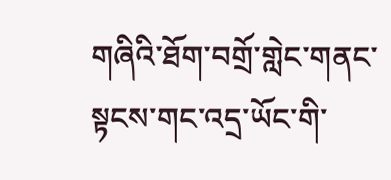གཞིའི་ཐོག་བགྲོ་གླེང་གནང་སྟངས་གང་འདྲ་ཡོང་གི་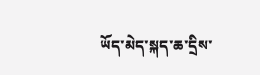ཡོད་མེད་སྐད་ཆ་དྲིས་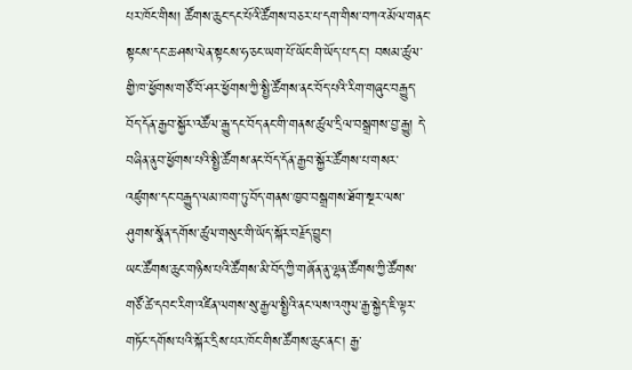པར་ཁོང་གིས། ཚོགས་ཆུང་དང་པོའི་ཚོགས་བཅར་པ་དག་གིས་བཀའ་མོལ་གནང་སྟངས་དང་ཆ་ཤས་ལེན་སྟངས་ཧ་ཅང་ཡག་པོ་ཡོང་གི་ཡོད་པ་དང་། བསམ་ཚུལ་གྱི་ཁ་ཕྱོགས་གཙོ་བོ་ཤར་ཕྱོགས་ཀྱི་སྤྱི་ཚོགས་ནང་བོད་པའི་རིག་གཞུང་བརྒྱུད་བོད་དོན་རྒྱབ་སྐྱོར་འཚོལ་རྒྱུ་དང་བོད་ནང་གི་གནས་ཚུལ་དྲིལ་བསྒྲགས་བྱ་རྒྱུ། དེ་བཞིན་ནུབ་ཕྱོགས་པའི་སྤྱི་ཚོགས་ནང་བོད་དོན་རྒྱབ་སྐྱོར་ཚོགས་པ་གསར་འཛུགས་དང་བརྒྱུད་ལམ་ཁག་ཏུ་བོད་གནས་ཁྱབ་བསྒྲགས་ཐོག་སྔར་ལས་ཤུགས་སྣོན་དགོས་ཚུལ་གསུང་གི་ཡོད་སྐོར་བརྗོད་བྱུང་།
ཡང་ཚོགས་ཆུང་གཉིས་པའི་ཚོགས་མི་བོད་ཀྱི་གཞོན་ནུ་ལྷན་ཚོགས་ཀྱི་ཚོགས་གཙོ་ཚེ་དབང་རིག་འཛིན་ལགས་སུ་རྒྱལ་སྤྱིའི་ནང་ལས་འགུལ་རྒྱ་སྐྱེད་ཇི་ལྟར་གཏོང་དགོས་པའི་སྐོར་དྲིས་པར་ཁོང་གིས་ཚོགས་ཆུང་ནང་། རྒྱ་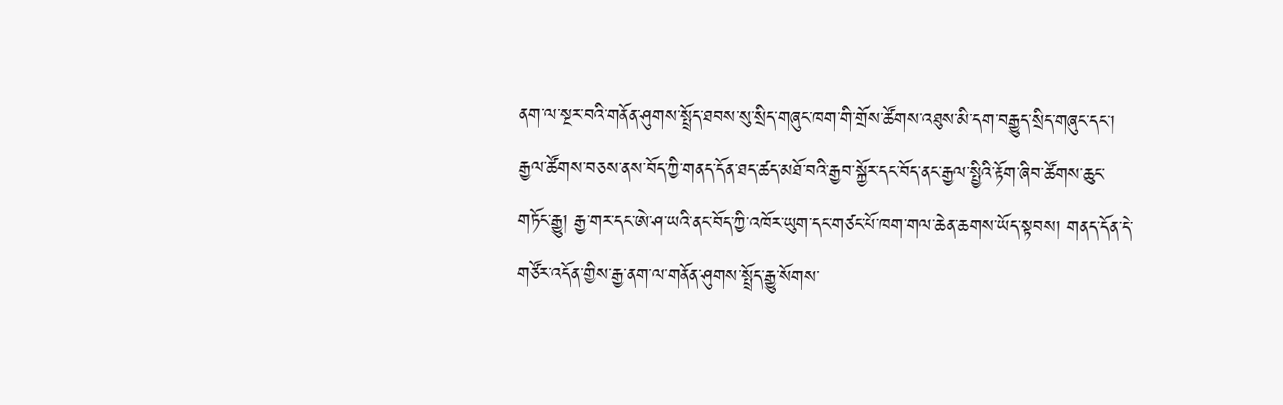ནག་ལ་སྔར་བའི་གནོན་ཤུགས་སྤྲོད་ཐབས་སུ་སྲིད་གཞུང་ཁག་གི་གྲོས་ཚོགས་འཐུས་མི་དག་བརྒྱུད་སྲིད་གཞུང་དང་། རྒྱལ་ཚོགས་བཅས་ནས་བོད་ཀྱི་གནད་དོན་ཐད་ཚད་མཐོ་བའི་རྒྱབ་སྐྱོར་དང་བོད་ནང་རྒྱལ་སྤྱིའི་རྟོག་ཞིབ་ཚོགས་ཆུང་གཏོང་རྒྱུ། རྒྱ་གར་དང་ཨེ་ཤ་ཡའི་ནང་བོད་ཀྱི་འཁོར་ཡུག་དང་གཙང་པོ་ཁག་གལ་ཆེན་ཆགས་ཡོད་སྟབས། གནད་དོན་དེ་གཙོར་འདོན་གྱིས་རྒྱ་ནག་ལ་གནོན་ཤུགས་སྤྲོད་རྒྱུ་སོགས་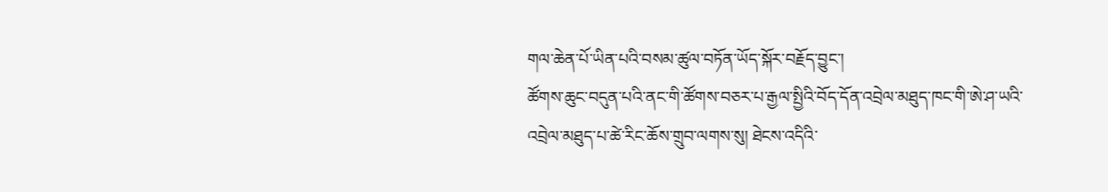གལ་ཆེན་པོ་ཡིན་པའི་བསམ་ཚུལ་བཏོན་ཡོད་སྐོར་བརྗོད་བྱུང་།
ཚོགས་ཆུང་བདུན་པའི་ནང་གི་ཚོགས་བཅར་པ་རྒྱལ་སྤྱིའི་བོད་དོན་འབྲེལ་མཐུད་ཁང་གི་ཨེ་ཤ་ཡའི་འབྲེལ་མཐུད་པ་ཚེ་རིང་ཆོས་གྲུབ་ལགས་སུ། ཐེངས་འདིའི་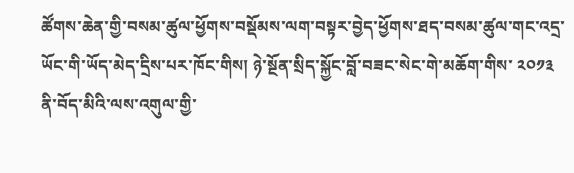ཚོགས་ཆེན་གྱི་བསམ་ཚུལ་ཕྱོགས་བསྡོམས་ལག་བསྟར་བྱེད་ཕྱོགས་ཐད་བསམ་ཚུལ་གང་འདྲ་ཡོང་གི་ཡོད་མེད་དྲིས་པར་ཁོང་གིས། ཉེ་སྔོན་སྲིད་སྐྱོང་བློ་བཟང་སེང་གེ་མཆོག་གིས་ ༢༠༡༣ ནི་བོད་མིའི་ལས་འགུལ་གྱི་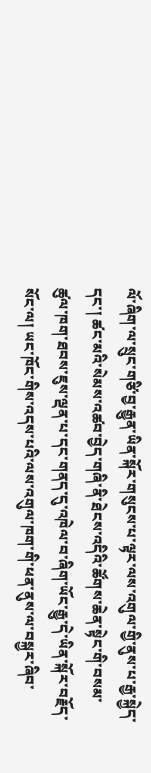ལོ་ཞིག་ལ་སྲུང་གཙི་བྱ་རྒྱུན་ཡིན་སྐོར་གསུངས་པ་ལྟར་ལས་འགུལ་གྱི་ནུས་པ་རྒྱ་སྐྱེད་དང་། ཚང་མའི་སེམས་འཚབ་བྱེད་གཞི་ནི་ཐེངས་འདིའི་ཚོགས་ཆེན་སྟེང་གི་བསམ་ཚུལ་ཁག་ཐབས་ཇུས་ལྡན་པ་དང་གནད་དུ་འཁེལ་བ་ཞིག་ཡོང་རྒྱུ་དེ་ཡིན་སྐོར་བརྗོད་སོང་ལ། ཡང་ཁོང་གིས་འདས་པའི་ལས་འགུལ་ཁག་གི་ཕན་ནུས་ལ་བསྐྱར་ཞིབ་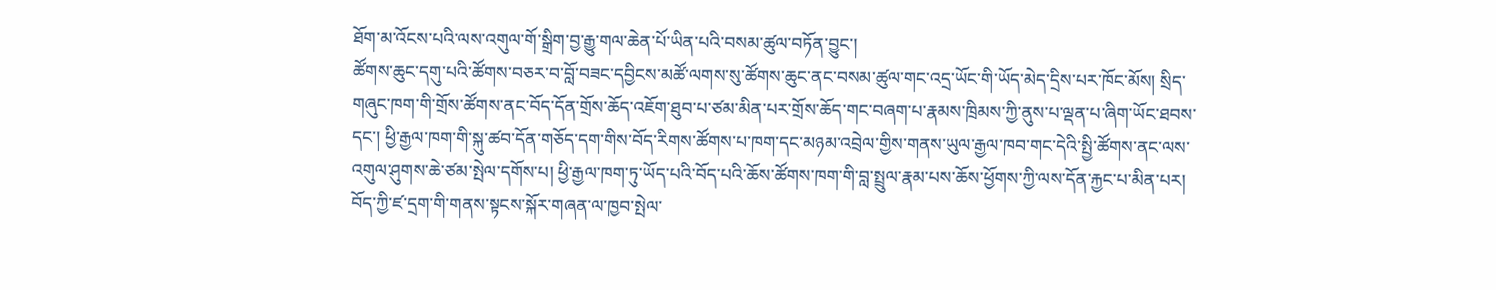ཐོག་མ་འོངས་པའི་ལས་འགུལ་གོ་སྒྲིག་བྱ་རྒྱུ་གལ་ཆེན་པོ་ཡིན་པའི་བསམ་ཚུལ་བཏོན་བྱུང་།
ཚོགས་ཆུང་དགུ་པའི་ཚོགས་བཅར་བ་བློ་བཟང་དབྱིངས་མཚོ་ལགས་སུ་ཚོགས་ཆུང་ནང་བསམ་ཚུལ་གང་འདྲ་ཡོང་གི་ཡོད་མེད་དྲིས་པར་ཁོང་མོས། སྲིད་གཞུང་ཁག་གི་གྲོས་ཚོགས་ནང་བོད་དོན་གྲོས་ཆོད་འཇོག་ཐུབ་པ་ཙམ་མིན་པར་གྲོས་ཆོད་གང་བཞག་པ་རྣམས་ཁྲིམས་ཀྱི་ནུས་པ་ལྡན་པ་ཞིག་ཡོང་ཐབས་དང་། ཕྱི་རྒྱལ་ཁག་གི་སྐུ་ཚབ་དོན་གཅོད་དག་གིས་བོད་རིགས་ཚོགས་པ་ཁག་དང་མཉམ་འབྲེལ་གྱིས་གནས་ཡུལ་རྒྱལ་ཁབ་གང་དེའི་སྤྱི་ཚོགས་ནང་ལས་འགུལ་ཤུགས་ཆེ་ཙམ་སྤེལ་དགོས་པ། ཕྱི་རྒྱལ་ཁག་ཏུ་ཡོད་པའི་བོད་པའི་ཆོས་ཚོགས་ཁག་གི་བླ་སྤྲུལ་རྣམ་པས་ཆོས་ཕྱོགས་ཀྱི་ལས་དོན་རྐྱང་པ་མིན་པར། བོད་ཀྱི་ཛ་དྲག་གི་གནས་སྟངས་སྐོར་གཞན་ལ་ཁྱབ་སྤེལ་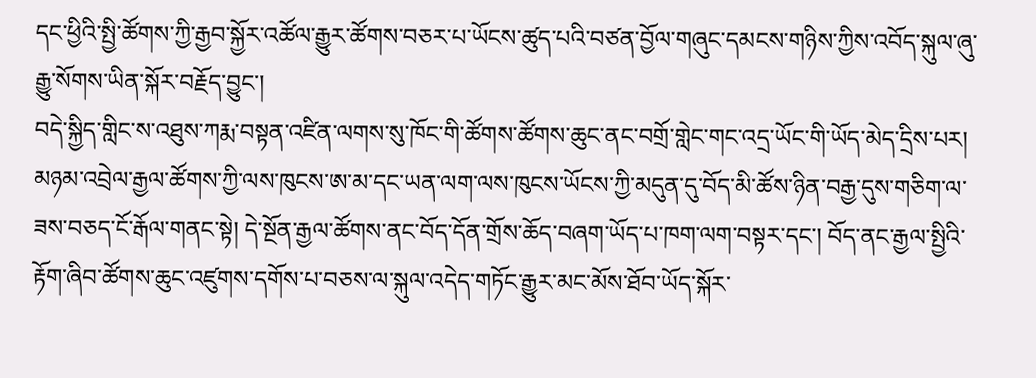དང་ཕྱིའི་སྤྱི་ཚོགས་ཀྱི་རྒྱབ་སྐྱོར་འཚོལ་རྒྱུར་ཚོགས་བཅར་པ་ཡོངས་ཚུད་པའི་བཙན་བྱོལ་གཞུང་དམངས་གཉིས་ཀྱིས་འབོད་སྐུལ་ཞུ་རྒྱུ་སོགས་ཡིན་སྐོར་བརྗོད་བྱུང་།
བདེ་སྐྱིད་གླིང་ས་འཐུས་ཀརྨ་བསྟན་འཛིན་ལགས་སུ་ཁོང་གི་ཚོགས་ཚོགས་ཆུང་ནང་བགྲོ་གླེང་གང་འདྲ་ཡོང་གི་ཡོད་མེད་དྲིས་པར། མཉམ་འབྲེལ་རྒྱལ་ཚོགས་ཀྱི་ལས་ཁུངས་ཨ་མ་དང་ཡན་ལག་ལས་ཁུངས་ཡོངས་ཀྱི་མདུན་དུ་བོད་མི་ཚོས་ཉིན་བརྒྱ་དུས་གཅིག་ལ་ཟས་བཅད་ངོ་རྒོལ་གནང་སྟེ། དེ་སྔོན་རྒྱལ་ཚོགས་ནང་བོད་དོན་གྲོས་ཆོད་བཞག་ཡོད་པ་ཁག་ལག་བསྟར་དང་། བོད་ནང་རྒྱལ་སྤྱིའི་རྟོག་ཞིབ་ཚོགས་ཆུང་འཛུགས་དགོས་པ་བཅས་ལ་སྐུལ་འདེད་གཏོང་རྒྱུར་མང་མོས་ཐོབ་ཡོད་སྐོར་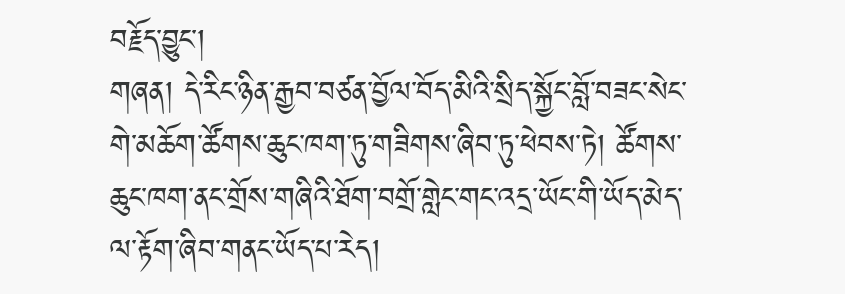བརྗོད་བྱུང་།
གཞན། དེ་རིང་ཉིན་རྒྱབ་བཙན་བྱོལ་བོད་མིའི་སྲིད་སྐྱོང་བློ་བཟང་སེང་གེ་མཆོག་ཚོགས་ཆུང་ཁག་ཏུ་གཟིགས་ཞིབ་ཏུ་ཕེབས་ཏེ། ཚོགས་ཆུང་ཁག་ནང་གྲོས་གཞིའི་ཐོག་བགྲོ་གླེང་གང་འདྲ་ཡོང་གི་ཡོད་མེད་ལ་རྟོག་ཞིབ་གནང་ཡོད་པ་རེད།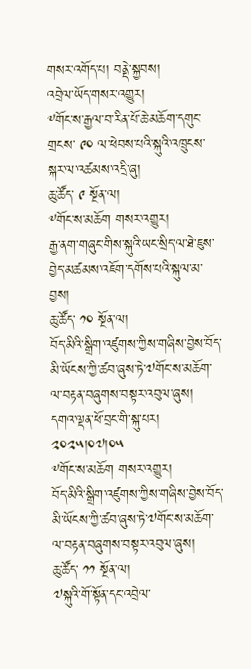གསར་འགོད་པ། བནྡེ་སྐྱབས།
འབྲེལ་ཡོད་གསར་འགྱུར།
༸གོང་ས་རྒྱལ་བ་རིན་པོ་ཆེ་མཆོག་དགུང་གྲངས་ ༩༠ ལ་ཕེབས་པའི་སྐུའི་འཁྲུངས་སྐར་ལ་འཚམས་འདྲི་ཞུ།
ཆུ་ཚོད་ ༩ སྔོན་ལ།
༸གོང་ས་མཆོག གསར་འགྱུར།
རྒྱ་ནག་གཞུང་གིས་སྐུའི་ཡང་སྲིད་ལ་ཐེ་ཇུས་བྱེད་མཚམས་འཇོག་དགོས་པའི་སྐུལ་མ་བྱས།
ཆུ་ཚོད་ ༡༠ སྔོན་ལ།
བོད་མིའི་སྒྲིག་འཛུགས་ཀྱིས་གཞིས་བྱེས་བོད་མི་ཡོངས་ཀྱི་ཚབ་ཞུས་ཏེ་༧གོང་ས་མཆོག་ལ་བརྟན་བཞུགས་བསྟར་འབུལ་ཞུས། དགའ་ལྡན་ཕོ་བྲང་གི་སྐུ་པར། ༢༠༢༥།༠༧།༠༥
༸གོང་ས་མཆོག གསར་འགྱུར།
བོད་མིའི་སྒྲིག་འཛུགས་ཀྱིས་གཞིས་བྱེས་བོད་མི་ཡོངས་ཀྱི་ཚབ་ཞུས་ཏེ་༧གོང་ས་མཆོག་ལ་བརྟན་བཞུགས་བསྟར་འབུལ་ཞུས།
ཆུ་ཚོད་ ༡༡ སྔོན་ལ།
༧སྐུའི་གོ་སྟོན་དང་འབྲེལ་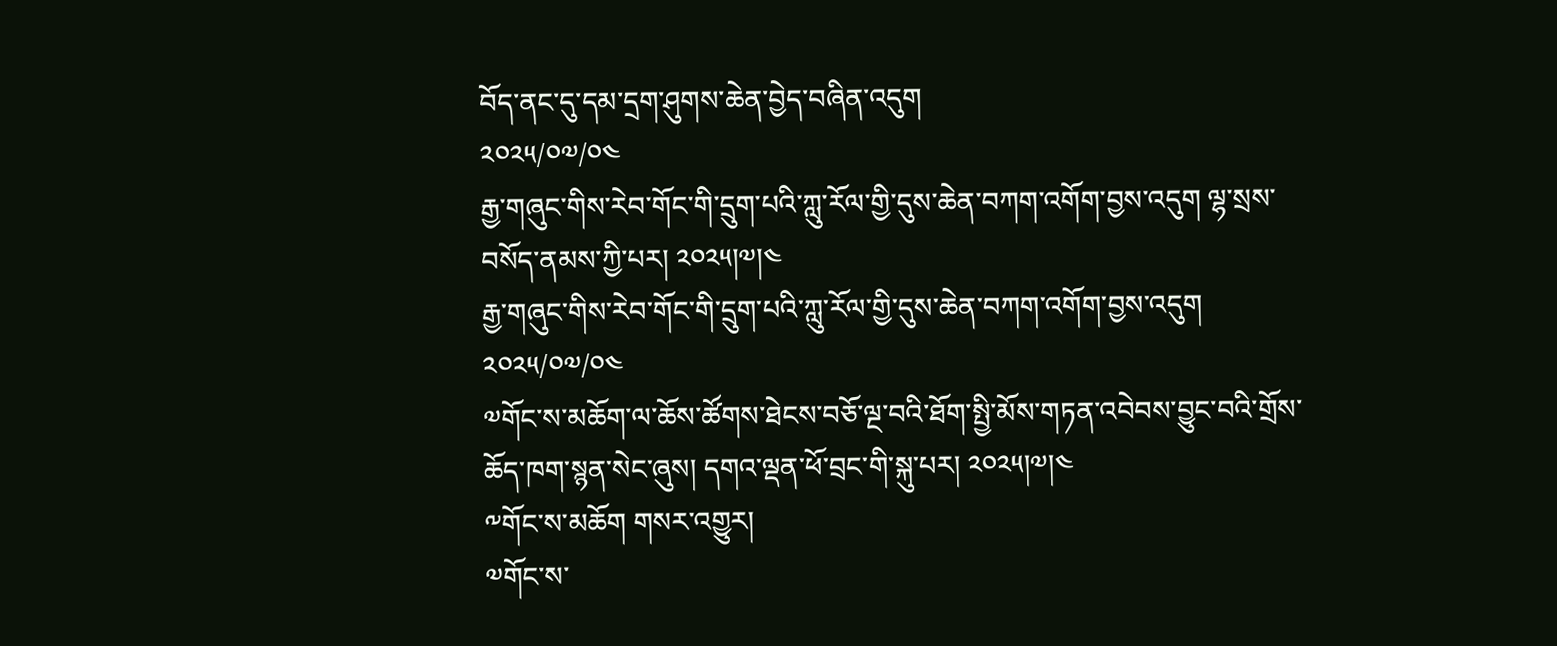བོད་ནང་དུ་དམ་དྲག་ཤུགས་ཆེན་བྱེད་བཞིན་འདུག
༢༠༢༥/༠༧/༠༤
རྒྱ་གཞུང་གིས་རེབ་གོང་གི་དྲུག་པའི་ཀླུ་རོལ་གྱི་དུས་ཆེན་བཀག་འགོག་བྱས་འདུག ལྷ་སྲས་བསོད་ནམས་ཀྱི་པར། ༢༠༢༥།༧།༤
རྒྱ་གཞུང་གིས་རེབ་གོང་གི་དྲུག་པའི་ཀླུ་རོལ་གྱི་དུས་ཆེན་བཀག་འགོག་བྱས་འདུག
༢༠༢༥/༠༧/༠༤
༧གོང་ས་མཆོག་ལ་ཆོས་ཚོགས་ཐེངས་བཅོ་ལྔ་བའི་ཐོག་སྤྱི་མོས་གཏན་འབེབས་བྱུང་བའི་གྲོས་ཆོད་ཁག་སྙན་སེང་ཞུས། དགའ་ལྡན་ཕོ་བྲང་གི་སྐུ་པར། ༢༠༢༥།༧།༤
༸གོང་ས་མཆོག གསར་འགྱུར།
༧གོང་ས་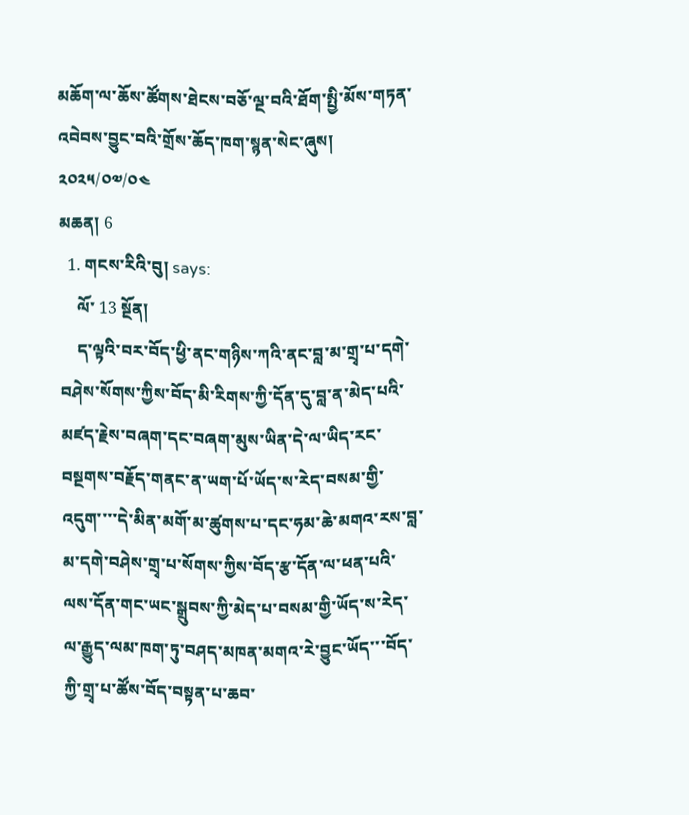མཆོག་ལ་ཆོས་ཚོགས་ཐེངས་བཅོ་ལྔ་བའི་ཐོག་སྤྱི་མོས་གཏན་འབེབས་བྱུང་བའི་གྲོས་ཆོད་ཁག་སྙན་སེང་ཞུས།
༢༠༢༥/༠༧/༠༤
མཆན། 6
  1. གངས་རིའི་བུ། says:
    ལོ་ 13 སྔོན།
    ད་ལྟའི་བར་བོད་ཕྱི་ནང་གཉིས་ཀའི་ནང་བླ་མ་གྲྭ་པ་དགེ་བཤེས་སོགས་ཀྱིས་བོད་མི་རིགས་ཀྱི་དོན་དུ་བླ་ན་མེད་པའི་མཛད་རྗེས་བཞག་དང་བཞག་མུས་ཡིན་དེ་ལ་ཡིད་རང་བསྔགས་བརྗོད་གནང་ན་ཡག་པོ་ཡོད་ས་རེད་བསམ་གྱི་འདུག་་་་དེ་མིན་མགོ་མ་ཚུགས་པ་དང་ཧམ་ཆེ་མགའ་རས་བླ་མ་དགེ་བཤེས་གྲྭ་པ་སོགས་ཀྱིས་བོད་རྩ་དོན་ལ་ཕན་པའི་ལས་དོན་གང་ཡང་སྒྲུབས་ཀྱི་མེད་པ་བསམ་གྱི་ཡོད་ས་རེད་ལ་རྒྱུད་ལམ་ཁག་ཏུ་བཤད་མཁན་མགའ་རེ་བྱུང་ཡོད་་་བོད་ཀྱི་གྲྭ་པ་ཚོས་བོད་བསྟན་པ་ཆབ་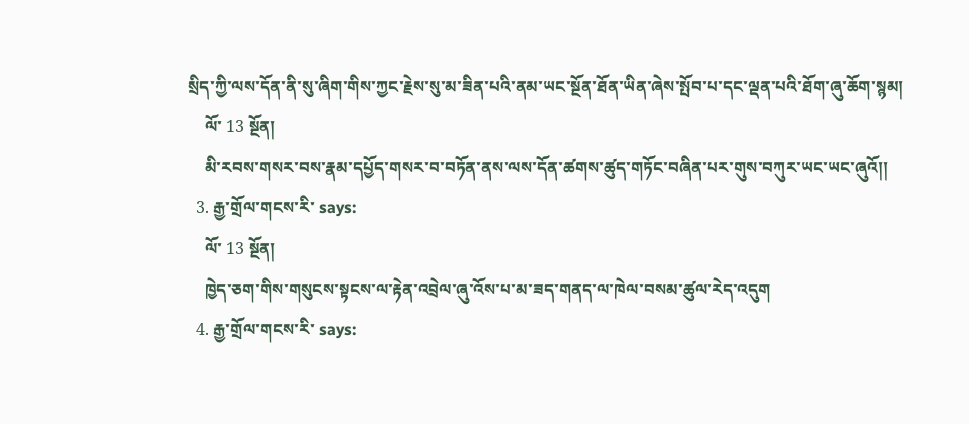སྲིད་ཀྱི་ལས་དོན་ནི་སུ་ཞིག་གིས་ཀྱང་རྗེས་སུ་མ་ཟིན་པའི་ནམ་ཡང་སྔོན་ཐོན་ཡིན་ཞེས་སྤོབ་པ་དང་ལྡན་པའི་ཐོག་ཞུ་ཆོག་སྙམ།
    ལོ་ 13 སྔོན།
    མི་རབས་གསར་བས་རྣམ་དཔྱོད་གསར་བ་བཏོན་ནས་ལས་དོན་ཚགས་ཚུད་གཏོང་བཞིན་པར་གུས་བཀུར་ཡང་ཡང་ཞུའོ།།
  3. རྒྱ་གྲོལ་གངས་རི་ says:
    ལོ་ 13 སྔོན།
    ཁྱེད་ཅག་གིས་གསུངས་སྟངས་ལ་རྟེན་འབྲེལ་ཞུ་འོས་པ་མ་ཟད་གནད་ལ་ཁེལ་བསམ་ཚུལ་རེད་འདུག
  4. རྒྱ་གྲོལ་གངས་རི་ says: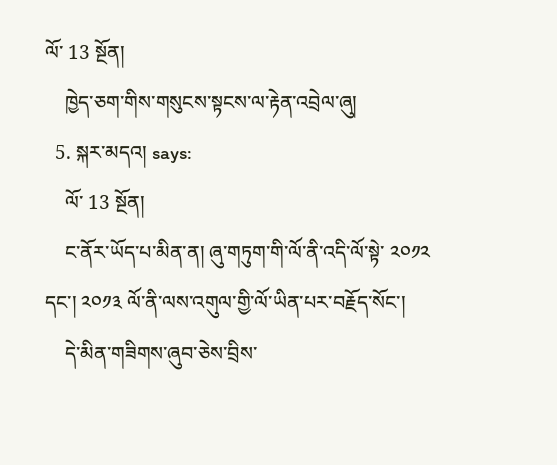ལོ་ 13 སྔོན།
    ཁྱེད་ཅག་གིས་གསུངས་སྟངས་ལ་རྟེན་འབྲེལ་ཞུ།
  5. སྐར་མདའ། says:
    ལོ་ 13 སྔོན།
    ང་ནོར་ཡོད་པ་མིན་ན། ཞུ་གཏུག་གི་ལོ་ནི་འདི་ལོ་སྟེ་ ༢༠༡༢ དང་། ༢༠༡༣ ལོ་ནི་ལས་འགུལ་གྱི་ལོ་ཡིན་པར་བརྗོད་སོང་།
    དེ་མིན་གཟིགས་ཞུབ་ཅེས་བྲིས་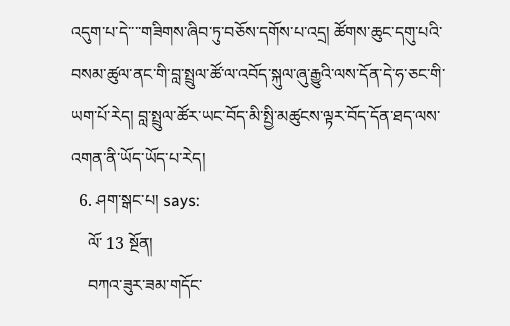འདུག་པ་དེ་་་་གཟིགས་ཞིབ་ཏུ་བཅོས་དགོས་པ་འདྲ། ཚོགས་ཆུང་དགུ་པའི་བསམ་ཚུལ་ནང་གི་བླ་སྤྲུལ་ཚོ་ལ་འབོད་སྐུལ་ཞུ་རྒྱུའི་ལས་དོན་དེ་ཧ་ཅང་གི་ཡག་པོ་རེད། བླ་སྤྲུལ་ཚོར་ཡང་བོད་མི་སྤྱི་མཚུངས་ལྟར་བོད་དོན་ཐད་ལས་འགན་ནི་ཡོད་ཡོད་པ་རེད།
  6. ཤག་སྒང་པ། says:
    ལོ་ 13 སྔོན།
    བཀའ་ཟུར་ཟམ་གདོང་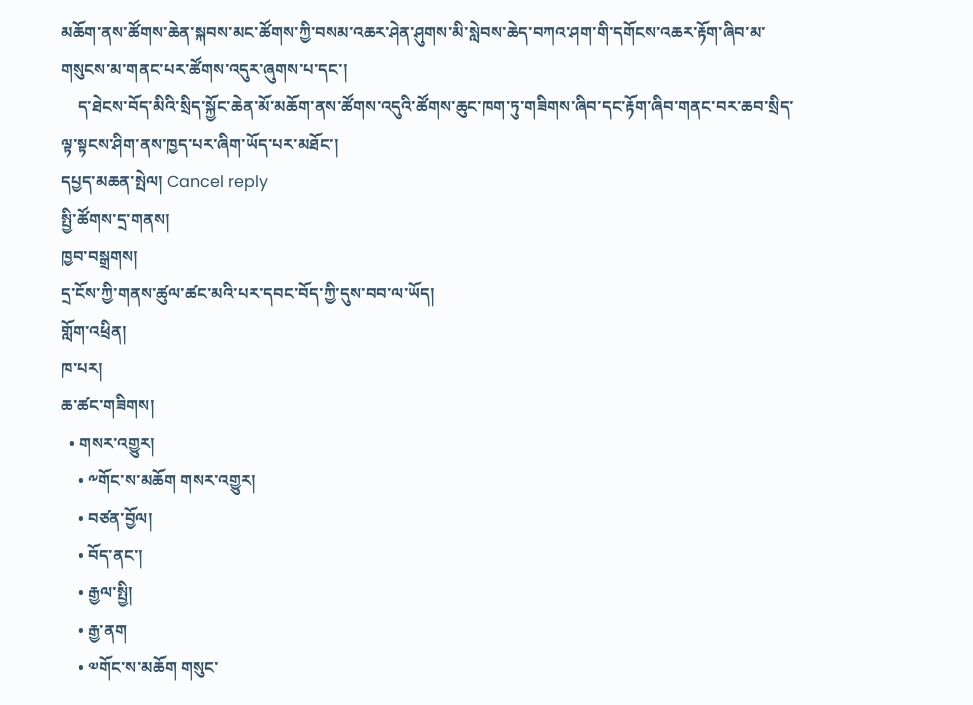མཆོག་ནས་ཚོགས་ཆེན་སྐབས་མང་ཚོགས་ཀྱི་བསམ་འཆར་ཤེན་ཤུགས་མི་སླེབས་ཆེད་བཀའ་ཤག་གི་དགོངས་འཆར་རྟོག་ཞིབ་མ་གསུངས་མ་གནང་པར་ཚོགས་འདུར་ཞུགས་པ་དང་།
    ད་ཐེངས་བོད་མིའི་སྲིད་སྐྱོང་ཆེན་མོ་མཆོག་ནས་ཚོགས་འདུའི་ཚོགས་ཆུང་ཁག་ཏུ་གཟིགས་ཞིབ་དང་རྟོག་ཞིབ་གནང་བར་ཆབ་སྲིད་ལྟ་སྟངས་ཤིག་ནས་ཁྱད་པར་ཞིག་ཡོད་པར་མཐོང་།
དཔྱད་མཆན་སྤེལ། Cancel reply
སྤྱི་ཚོགས་དྲ་གནས།
ཁྱབ་བསྒྲགས།
དྲ་ངོས་ཀྱི་གནས་ཚུལ་ཚང་མའི་པར་དབང་བོད་ཀྱི་དུས་བབ་ལ་ཡོད།
གློག་འཕྲིན།
ཁ་པར།
ཆ་ཚང་གཟིགས།
  • གསར་འགྱུར།
    • ༸གོང་ས་མཆོག གསར་འགྱུར།
    • བཙན་བྱོལ།
    • བོད་ནང་།
    • རྒྱལ་སྤྱི།
    • རྒྱ་ནག
    • ༧གོང་ས་མཆོག གསུང་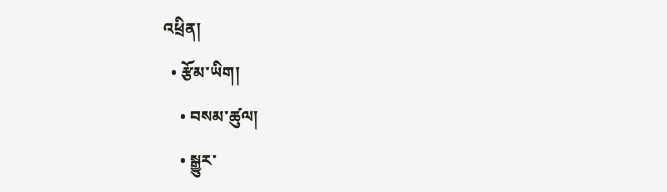འཕྲིན།
  • རྩོམ་ཡིག།
    • བསམ་ཚུལ།
    • སྒྱུར་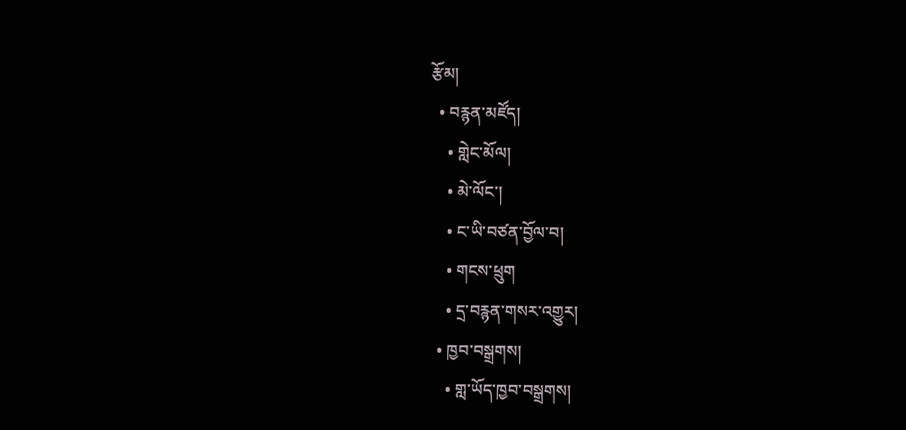རྩོམ།
  • བརྙན་མཛོད།
    • གླེང་མོལ།
    • མེ་ལོང་།
    • ང་ཡི་བཙན་བྱོལ་བ།
    • གངས་ཕྲུག
    • དྲ་བརྙན་གསར་འགྱུར།
  • ཁྱབ་བསྒྲགས།
    • གླ་ཡོད་ཁྱབ་བསྒྲགས།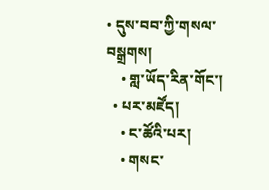• དུས་བབ་ཀྱི་གསལ་བསྒྲགས།
    • གླ་ཡོད་རིན་གོང་།
  • པར་མཛོད།
    • ང་ཚོའི་པར།
    • གསང་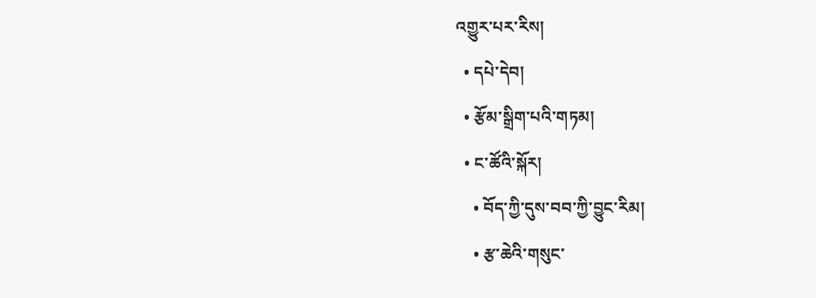འགྱུར་པར་རིས།
  • དཔེ་དེབ།
  • རྩོམ་སྒྲིག་པའི་གཏམ།
  • ང་ཚོའི་སྐོར།
    • བོད་ཀྱི་དུས་བབ་ཀྱི་བྱུང་རིམ།
    • རྩ་ཆེའི་གསུང་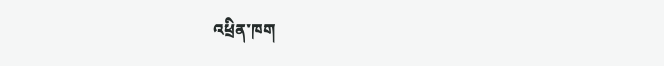འཕྲིན་ཁག